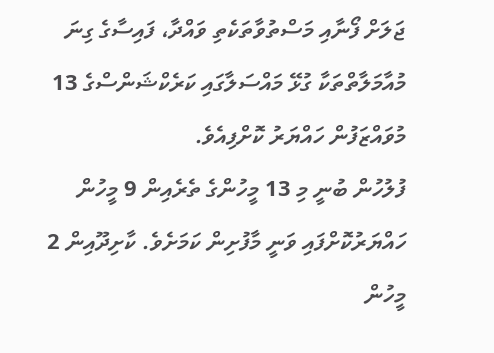ޖަލަށް ފޯނާއި މަސްތުވާތަކެތި ވައްދާ، ފައިސާގެ ގިނަ މުއާމަލާތްތަކާ ގުޅޭ މައްސަލާގައި ކަރެކްޝަންސްގެ 13 މުވައްޒަފުން ހައްޔަރު ކޮށްފިއެވެ.
ފުލުހުން ބުނީ މި 13 މީހުންގެ ތެރެއިން 9 މީހުން ހައްޔަރުކޮށްފައި ވަނީ މާފުށިން ކަމަށެވެ. ކާށިދޫއިން 2 މީހުން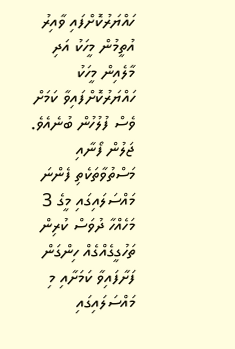ހައްޔަރުކޮށްފައި ވާއިރު އުތީމުން މީހަކު އަދި މާލެއިން މީހަކު ހައްޔަރުކޮށްފައިވާ ކަމަށް ވެސް ފުލުހުން ބުނެއެވެ.
ޖަލުން ފޯނާއި މަސްތުވާތަކެތި ފެންނަ މައްސަލައިގައި މީގެ 3 މަހެއްހާ ދުވަސް ކުރިން ތަހުގީގެއްގެއް ހިންގަން ފަށާފައިވާ ކަމަށާއި މި މައްސަލައިގައި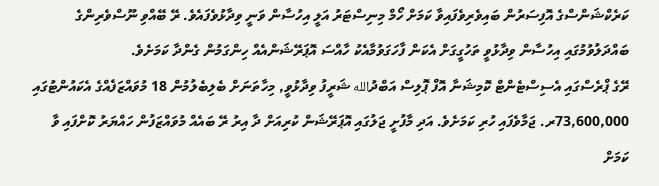ކަރެކްޝަންސްގެ އޮފިސަރުން ބައިވެރިވެފައިވާ ކަމަށް ހޯމް މިނިސްޓަރު އަލީ އިހުސާން ވަނީ ވިދާޅުވެފައެވެ. ރޭ ބޭއްވި ނޫސްވެރިންގެ ބައްދަލުވުމުގައި އިހުސާން ވިދާޅުވީ ތަހުގީގަށް އެކަން ފާހަގަވުމާއެކު ހާއްސަ އޮޕަރޭޝަންއެއް ހިންގަމުން ގެންދާ ކަމަށެވެ.
ރޭގެ ޕްރެސްގައި އެސިސްޓެންޓް ކޮމިޝަނާ އޮފް ޕޮލިސް އަބްދުالله ޝަރީފު ވިދާޅުވީ, މިހާތަނަށް ބެލިބެލުމުން 18 މުވައްޒަފެއްގެ އެކައުންޓުގައި 73,600,000ރ. ޖަމާވެފައި ހުރި ކަމަށެވެ. އަދި މާފުށީ ޖަލުގައި އޮޕަރޭޝަން ކުރިއަށް ދާ އިރު ރޭ ބައެއް މުވައްޒަފުން ހައްޔަރު ކޮށްފައި ވާ ކަމަށް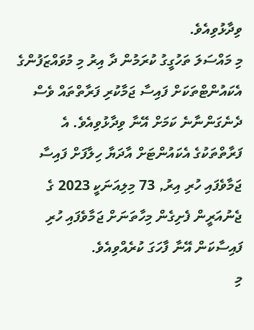ވިދާޅުވިއެވެ.
މި މައްސަލަ ތަހުގީގު ކުރަމުން ދާ އިރު މި މުވައްޒަފުންގެ އެކައުންޓްތަކަށް ފައިސާ ޖަމާކުރި ފަރާތްތައް ވެސް ދެނެގަންނާނެ ކަމަށް އޭނާ ވިދާޅުވިއެވެ. އެ ފަރާތްތަކުގެ އެކައުންޓަށް އާދަޔާ ހިލާފަށް ފައިސާ ޖަމާވެފައި ހުރި އިރު, 73 މިލިއަނަކީ 2023 ގެ ޖެނުއަރީން ފެށިގެން މިހާތަނަށް ޖަމާވެފައި ހުރި ފައިސާކަން އޭނާ ފާހަގަ ކުރެއްވިއެވެ.
މި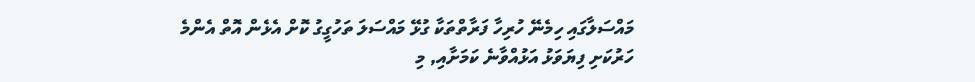މައްސަލާގައި ހިމެނޭ ހުރިހާ ފަރާތްތަކާ ގުޅޭ މައްސަލަ ތަހުގީގު ކޮށް އެޅެން އޮތް އެންމެ ހަރުކަށި ފިޔަވަޅު އަޅުއްވާނެ ކަމަށާއި, މި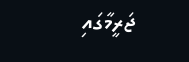ޖަރީމާގައި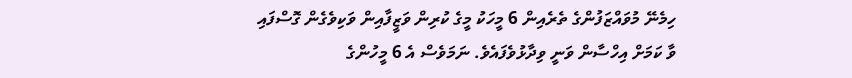ހިމެނޭ މުވައްޒަފުންގެ ތެރެއިން 6 މީހަކު މީގެ ކުރިން ވަޒީފާއިން ވަކިވެގެން ގޮސްފައި ވާ ކަމަށް އިހްސާން ވަނީ ވިދާޅުވެފައެވެ. ނަމަވެސް އެ 6 މީހުންގެ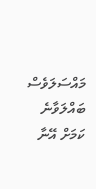މައްސަލަވެސް ބައްލަވާނެ ކަމަށް އޭނާ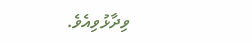ވިދާޅުވިއެވެ.